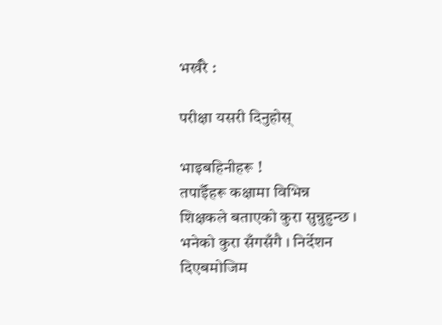भर्खरै :

परीक्षा यसरी दिनुहोस्

भाइबहिनीहरू !
तपाईँहरू कक्षामा विभिन्न शिक्षकले बताएको कुरा सुन्नुहुन्छ । भनेको कुरा सँगसँगै । निर्देशन दिएबमोजिम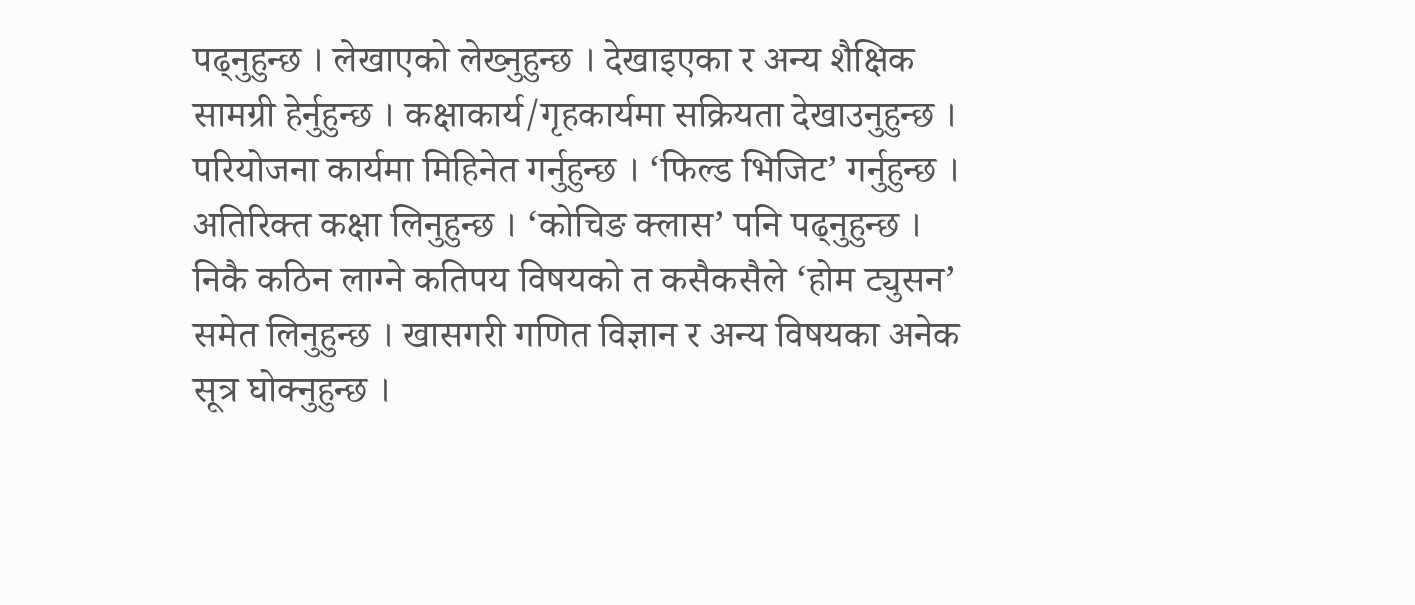पढ्नुहुन्छ । लेखाएको लेख्नुहुन्छ । देखाइएका र अन्य शैक्षिक सामग्री हेर्नुहुन्छ । कक्षाकार्य/गृहकार्यमा सक्रियता देखाउनुहुन्छ । परियोजना कार्यमा मिहिनेत गर्नुहुन्छ । ‘फिल्ड भिजिट’ गर्नुहुन्छ । अतिरिक्त कक्षा लिनुहुन्छ । ‘कोचिङ क्लास’ पनि पढ्नुहुन्छ । निकै कठिन लाग्ने कतिपय विषयको त कसैकसैले ‘होम ट्युसन’ समेत लिनुहुन्छ । खासगरी गणित विज्ञान र अन्य विषयका अनेक सूत्र घोक्नुहुन्छ ।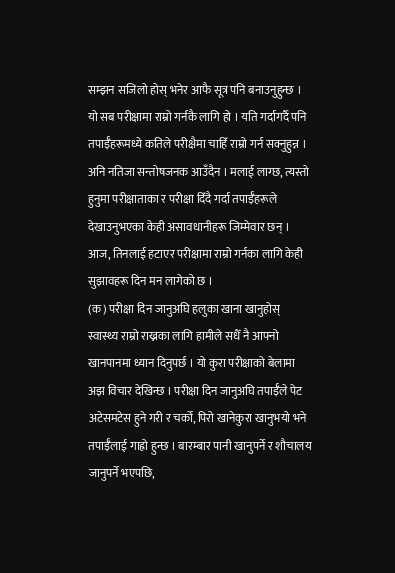सम्झन सजिलो होस् भनेर आफै सूत्र पनि बनाउनुहुन्छ । यो सब परीक्षामा राम्रो गर्नकै लागि हो । यति गर्दागर्दै पनि तपाईँहरूमध्ये कतिले परीक्षैमा चाहिँ राम्रो गर्न सक्नुहुन्न । अनि नतिजा सन्तोषजनक आउँदैन । मलाई लाग्छ, त्यस्तो हुनुमा परीक्षाताका र परीक्षा दिँदै गर्दा तपाईँहरूले देखाउनुभएका केही असावधानीहरू जिम्मेवार छन् । आज, तिनलाई हटाएर परीक्षामा राम्रो गर्नका लागि केही सुझावहरू दिन मन लागेको छ ।
(क) परीक्षा दिन जानुअघि हलुका खाना खानुहोस्
स्वास्थ्य राम्रो राख्नका लागि हामीले सधैँ नै आफ्नो खानपानमा ध्यान दिनुपर्छ । यो कुरा परीक्षाको बेलामा अझ विचार देखिन्छ । परीक्षा दिन जानुअघि तपाईँले पेट अटेसमटेस हुने गरी र चर्को, पिरो खानेकुरा खानुभयो भने तपाईँलाई गाह्रो हुन्छ । बारम्बार पानी खानुपर्ने र शौचालय जानुपर्ने भएपछि,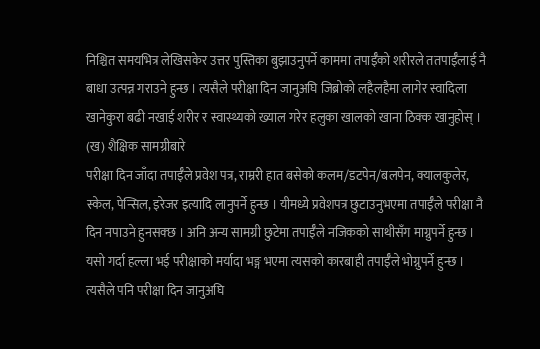निश्चित समयभित्र लेखिसकेर उत्तर पुस्तिका बुझाउनुपर्ने काममा तपाईँको शरीरले ततपाईँलाई नै बाधा उत्पन्न गराउने हुन्छ । त्यसैले परीक्षा दिन जानुअघि जिब्रोको लहैलहैमा लागेर स्वादिला खानेकुरा बढी नखाई शरीर र स्वास्थ्यको ख्याल गरेर हलुका खालको खाना ठिक्क खानुहोस् ।
(ख) शैक्षिक सामग्रीबारे
परीक्षा दिन जाँदा तपाईँले प्रवेश पत्र, राम्ररी हात बसेको कलम/डटपेन/बलपेन, क्यालकुलेर, स्केल, पेन्सिल, इरेजर इत्यादि लानुपर्ने हुन्छ । यीमध्ये प्रवेशपत्र छुटाउनुभएमा तपाईँले परीक्षा नै दिन नपाउने हुनसक्छ । अनि अन्य सामग्री छुटेमा तपाईँले नजिकको साथीसँग माग्नुपर्ने हुन्छ । यसो गर्दा हल्ला भई परीक्षाको मर्यादा भङ्ग भएमा त्यसको कारबाही तपाईँले भोग्नुपर्ने हुन्छ । त्यसैले पनि परीक्षा दिन जानुअघि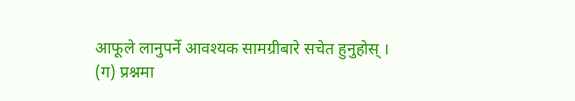आफूले लानुपर्ने आवश्यक सामग्रीबारे सचेत हुनुहोस् ।
(ग) प्रश्नमा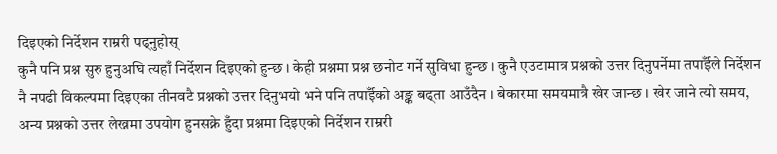दिइएको निर्देशन राम्ररी पढ्नुहोस्
कुनै पनि प्रश्न सुरु हुनुअघि त्यहाँ निर्देशन दिइएको हुन्छ । केही प्रश्नमा प्रश्न छनोट गर्ने सुविधा हुन्छ । कुनै एउटामात्र प्रश्नको उत्तर दिनुपर्नेमा तपाईँले निर्देशन नै नपढी विकल्पमा दिइएका तीनवटै प्रश्नको उत्तर दिनुभयो भने पनि तपाईँको अङ्क बढ्ता आउँदैन । बेकारमा समयमात्रै खेर जान्छ । खेर जाने त्यो समय, अन्य प्रश्नको उत्तर लेख्नमा उपयोग हुनसक्ने हुँदा प्रश्नमा दिइएको निर्देशन राम्ररी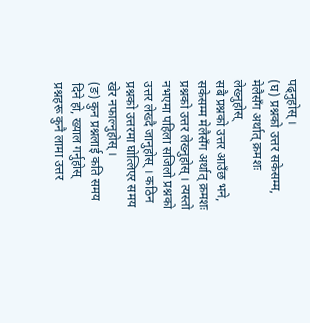पढ्नुहोस् ।
(घ) प्रश्नको उत्तर सकेसम्म, मेलैसँग अर्थात् क्रमशः लेख्नुहोस्
सबै प्रश्नको उत्तर आउँछ भने, सकेसम्म मेलैसँग अर्थात् क्रमशः प्रश्नको उत्तर लेख्नुहोस् । त्यस्तो नभएमा पहिला सजिलो प्रश्नको उत्तर लेख्दै जानुहोस् । कठिन प्रश्नको उत्तरमा घोत्लिएर समय खेर नफाल्नुहोस् ।
(ङ) कुन प्रश्नलाई कति समय दिने हो, ख्याल गर्नुहोस्
प्रश्नहरू कुनै लामा उत्तर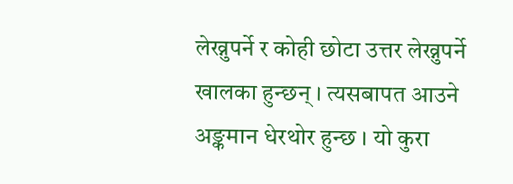लेख्नुपर्ने र कोही छोटा उत्तर लेख्नुपर्ने खालका हुन्छन् । त्यसबापत आउने अङ्कमान धेरथोर हुन्छ । यो कुरा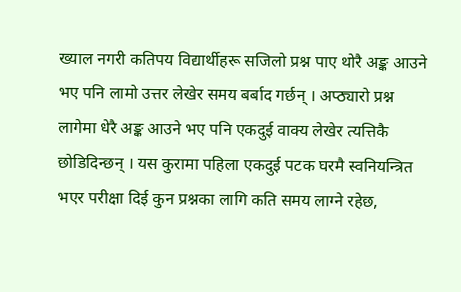ख्याल नगरी कतिपय विद्यार्थीहरू सजिलो प्रश्न पाए थोरै अङ्क आउने भए पनि लामो उत्तर लेखेर समय बर्बाद गर्छन् । अप्ठ्यारो प्रश्न लागेमा धेरै अङ्क आउने भए पनि एकदुई वाक्य लेखेर त्यत्तिकै छोडिदिन्छन् । यस कुरामा पहिला एकदुई पटक घरमै स्वनियन्त्रित भएर परीक्षा दिई कुन प्रश्नका लागि कति समय लाग्ने रहेछ,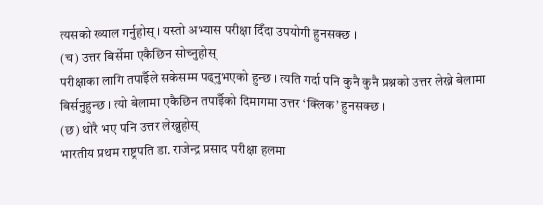त्यसको ख्याल गर्नुहोस् । यस्तो अभ्यास परीक्षा दिँदा उपयोगी हुनसक्छ ।
(च) उत्तर बिर्सेमा एकैछिन सोच्नुहोस्
परीक्षाका लागि तपाईँले सकेसम्म पढ्नुभएको हुन्छ । त्यति गर्दा पनि कुनै कुनै प्रश्नको उत्तर लेख्ने बेलामा बिर्सनुहुन्छ । त्यो बेलामा एकैछिन तपाईँको दिमागमा उत्तर ‘क्लिक’ हुनसक्छ ।
(छ) थोरै भए पनि उत्तर लेख्नुहोस्
भारतीय प्रथम राष्ट्रपति डा. राजेन्द्र प्रसाद परीक्षा हलमा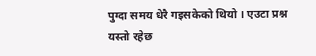पुग्दा समय धेरै गइसकेको थियो । एउटा प्रश्न यस्तो रहेछ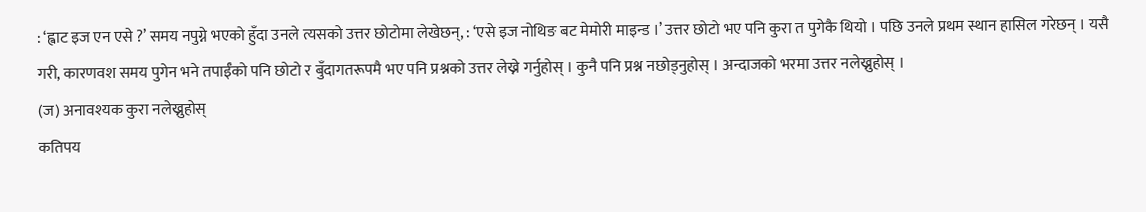: ‘ह्वाट इज एन एसे ?’ समय नपुग्ने भएको हुँदा उनले त्यसको उत्तर छोटोमा लेखेछन्, : ‘एसे इज नोथिङ बट मेमोरी माइन्ड ।’ उत्तर छोटो भए पनि कुरा त पुगेकै थियो । पछि उनले प्रथम स्थान हासिल गरेछन् । यसै गरी, कारणवश समय पुगेन भने तपाईँको पनि छोटो र बुँदागतरूपमै भए पनि प्रश्नको उत्तर लेख्ने गर्नुहोस् । कुनै पनि प्रश्न नछोड्नुहोस् । अन्दाजको भरमा उत्तर नलेख्नुहोस् ।
(ज) अनावश्यक कुरा नलेख्नुहोस्
कतिपय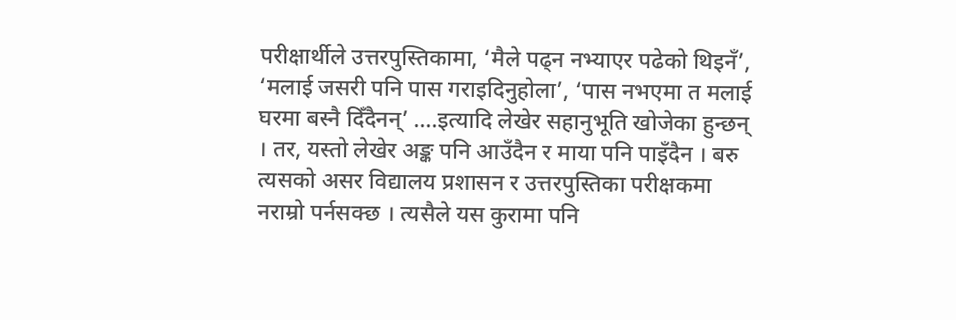परीक्षार्थीले उत्तरपुस्तिकामा, ‘मैले पढ्न नभ्याएर पढेको थिइनँ’, ‘मलाई जसरी पनि पास गराइदिनुहोला’, ‘पास नभएमा त मलाई घरमा बस्नै दिँदैनन्’ ….इत्यादि लेखेर सहानुभूति खोजेका हुन्छन् । तर, यस्तो लेखेर अङ्क पनि आउँदैन र माया पनि पाइँदैन । बरु त्यसको असर विद्यालय प्रशासन र उत्तरपुस्तिका परीक्षकमा नराम्रो पर्नसक्छ । त्यसैले यस कुरामा पनि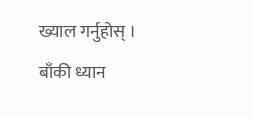ख्याल गर्नुहोस् ।
बाँकी ध्यान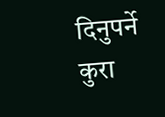दिनुपर्ने कुरा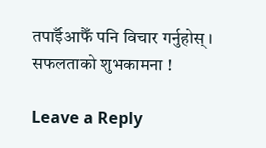तपाईँआफैँ पनि विचार गर्नुहोस् । सफलताको शुभकामना !

Leave a Reply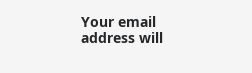Your email address will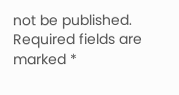not be published. Required fields are marked *